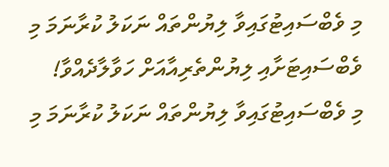މި ވެބްސައިޓުގައިވާ ލިޔުންތައް ނަކަލު ކުރާނަމަ މި ވެބްސައިޓަށާއި ލިޔުންތެރިއާއަށް ހަވާލާދެއްވާ!
މި ވެބްސައިޓުގައިވާ ލިޔުންތައް ނަކަލު ކުރާނަމަ މި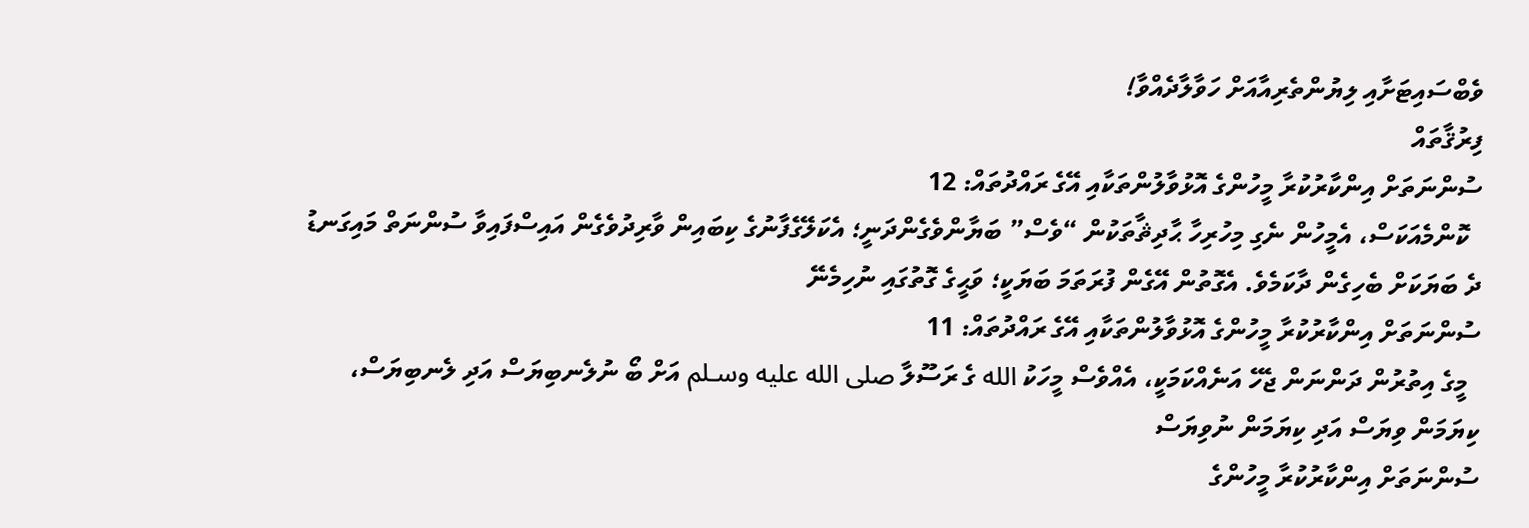ވެބްސައިޓަށާއި ލިޔުންތެރިއާއަށް ހަވާލާދެއްވާ!
ފިރުޤާތައް
ސުންނަތަށް އިންކާރުކުރާ މީހުންގެ އޮޅުވާލުންތަކާއި އޭގެ ރައްދުތައް: 12
  ކޮންމެއަކަސް، އެމީހުން ނެގި މިހުރިހާ ޙާދިޘާތަކުން “ވެސް” ބަޔާންވެގެންދަނީ؛ އެކަލޭގެފާނުގެ ކިބައިން ވާރިދުވެގެން އައިސްފައިވާ ސުންނަތް މައިގަނޑު ދެ ބަޔަކަށް ބެހިގެން ދާކަމެވެ. އެގޮތުން އޭގެން ފުރަތަމަ ބަޔަކީ؛ ވަޙީގެ ގޮތުގައި ނުހިމެނޭ
ސުންނަތަށް އިންކާރުކުރާ މީހުންގެ އޮޅުވާލުންތަކާއި އޭގެ ރައްދުތައް: 11
  މީގެ އިތުރުން ދަންނަން ޖެހޭ އަނެއްކަމަކީ، އެއްވެސް މީހަކު الله ގެ ރަސޫލާ صلى الله عليه وسـلم އަށް ބޯ ނުލެނބިޔަސް އަދި ލެނބިޔަސް، ކިޔަމަން ވިޔަސް އަދި ކިޔަމަން ނުވިޔަސް
ސުންނަތަށް އިންކާރުކުރާ މީހުންގެ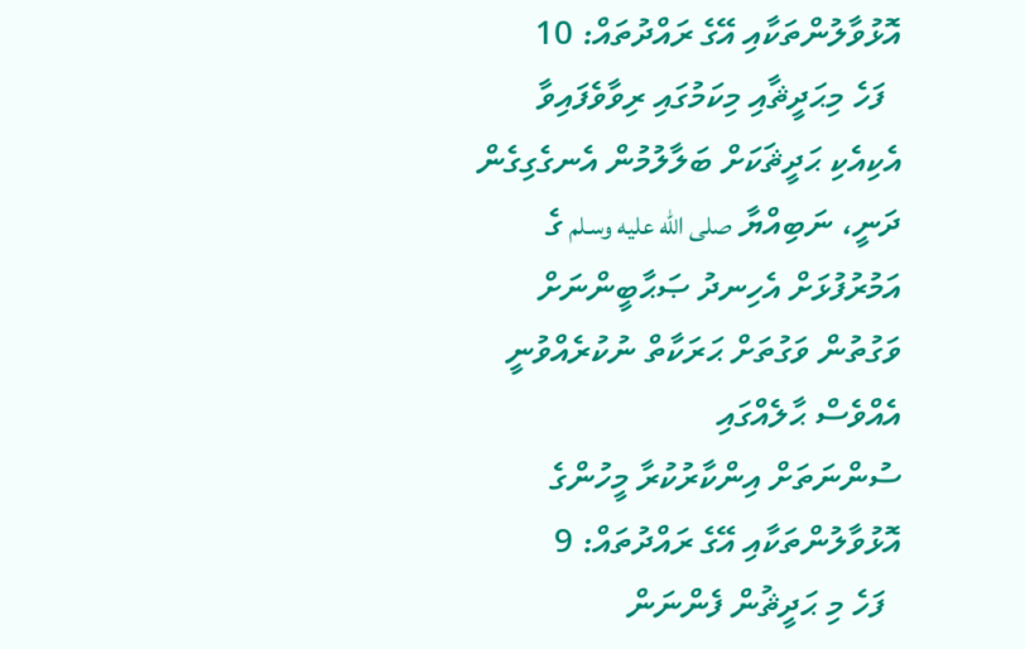އޮޅުވާލުންތަކާއި އޭގެ ރައްދުތައް: 10
  ފަހެ މިޙަދީޘާއި މިކަމުގައި ރިވާވެފައިވާ އެކިއެކި ޙަދީޘަކަށް ބަލާލުމުން އެނގެގިގެން ދަނީ، ނަބިއްޔާ صلى الله عليه وسـلم ގެ އަމުރުފުޅަށް އެހިނދު ޞަޙާބީންނަށް ވަގުތުން ވަގުތަށް ޙަރަކާތް ނުކުރެއްވުނީ އެއްވެސް ޙާލެއްގައި
ސުންނަތަށް އިންކާރުކުރާ މީހުންގެ އޮޅުވާލުންތަކާއި އޭގެ ރައްދުތައް: 9
  ފަހެ މި ޙަދީޘުން ފެންނަން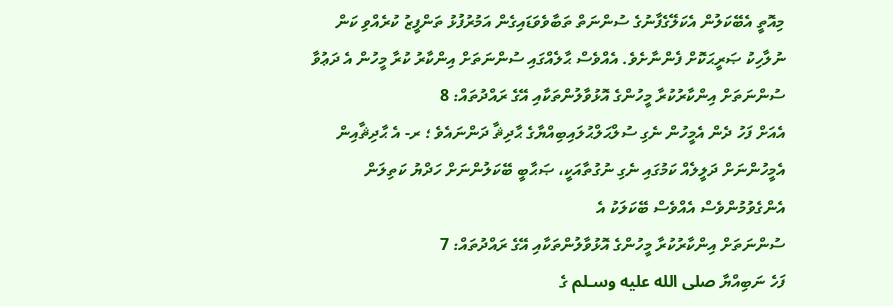މިއޮތީ އެބޭކަލުން އެކަލޭގެފާނުގެ ސުންނަތް ތަބާވެވަޑައިގެން އަމުރުފުޅު ތަންފީޒު ކުރެއްވި ކަން ނުލާހިކު ޞަރީޙަކޮށް ފެންނާށެވެ. އެއްވެސް ޙާލެއްގައި ސުންނަތަށް އިންކާރު ކުރާ މީހުން އެ ދަޢުވާ
ސުންނަތަށް އިންކާރުކުރާ މީހުންގެ އޮޅުވާލުންތަކާއި އޭގެ ރައްދުތައް: 8
އެއަށް ފަހު ދެން އެމީހުން ނެގި ސުލްޙަލްޙުލައިބިއްޔާގެ ޙާދިޘާ ދަންނައެވެ ؛ ރ- އެ ޙާދިޘާއިން އެމީހުންނަށް ދަލީލެއް ކަމުގައި ނެގި ނުގުތާއަކީ، ޞަޙާބީ ބޭކަލުންނަށް ހަދްޔު ކަތިލަން އެންގެވުމުންވެސް އެއްވެސް ބޭކަލަކު އެ
ސުންނަތަށް އިންކާރުކުރާ މީހުންގެ އޮޅުވާލުންތަކާއި އޭގެ ރައްދުތައް: 7
ފަހެ ނަބިއްޔާ صلى الله عليه وسـلم ގެ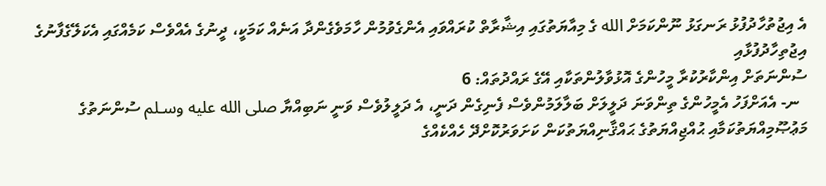އެ އިޖުތުހާދުފުޅު ރަނގަޅު ނޫންކަމަށް الله ގެ މިއާޔަތުގައި އިޝާރާތް ކުރައްވައި އެންގެވުމުން ހާމަވެގެންދާ އަނެއް ކަމަކީ، ދީނުގެ އެއްވެސް ކަމެއްގައި އެކަލޭގެފާނުގެ އިޖުތިހާދުފުޅާއި
ސުންނަތަށް އިންކާރުކުރާ މީހުންގެ އޮޅުވާލުންތަކާއި އޭގެ ރައްދުތައް: 6
  ނ- އެއަށްފަހު އެމީހުންގެ ތިންވަނަ ދަލީލަށް ބަލާލަމުންވެސް ފެނިގެން ދަނީ، އެ ދަލީލުވެސް ވަނީ ނަބިއްޔާ صلى الله عليه وسـلم ސުންނަތުގެ މަޢުޞޫމިއްޔަތުކަމާއި ޙުއްޖިއްޔަތުގެ ޙައްޤާނިއްޔަތުކަން ކަށަވަރުކޮށްދޭ ހެއްކެއްގެ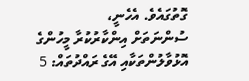ގޮތުގައެވެ. އެހެނީ،
ސުންނަތަށް އިންކާރުކުރާ މީހުންގެ އޮޅުވާލުންތަކާއި އޭގެ ރައްދުތައް: 5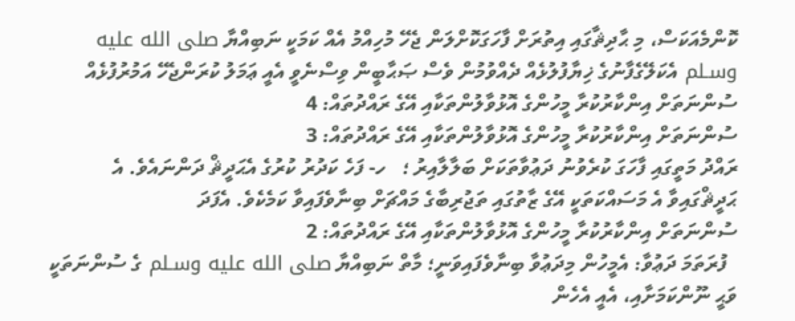ކޮންމެއަކަސް، މި ޙާދިޘާގައި އިތުރަށް ފާހަގަކޮށްލަން ޖެހޭ މުހިއްމު އެއް ކަމަކީ ނަބިއްޔާ صلى الله عليه وسـلم އެކަލޭގެފާނުގެ ޚިޔާފުލުޅެއް ދެއްވުމުން ވެސް ޞަޙާބީން ވިސްނެވީ އެއީ ޢަމަލު ކުރަންޖެހޭ އަމުރުފުޅެއް
ސުންނަތަށް އިންކާރުކުރާ މީހުންގެ އޮޅުވާލުންތަކާއި އޭގެ ރައްދުތައް: 4
ސުންނަތަށް އިންކާރުކުރާ މީހުންގެ އޮޅުވާލުންތަކާއި އޭގެ ރައްދުތައް: 3
ރައްދު މަތީގައި ފާހަގަ ކުރެވުނު ދަޢުވާތަކަށް ބަލާލާއިރު ؛   ހ- ފަހެ ކަދުރު ކުރުގެ އެޙަދީޘް ދަންނައެވެ. އެ ޙަދީޘްގައިވާ އެ މަސައްކަތަކީ އޭގެ ޒާތުގައި ތަޖުރިބާގެ މައްޗަށް ބިނާވެފައިވާ ކަމެކެވެ. އެފަދަ
ސުންނަތަށް އިންކާރުކުރާ މީހުންގެ އޮޅުވާލުންތަކާއި އޭގެ ރައްދުތައް: 2
  ފުރަތަމަ ދަޢުވާ: އެމީހުން މިދަޢުވާ ބިނާވެފައިވަނީ؛ މާތް ނަބިއްޔާ صلى الله عليه وسـلم ގެ ސުންނަތަކީ ވަޙީ ނޫންކަމަށާއި، އެއީ އެހެން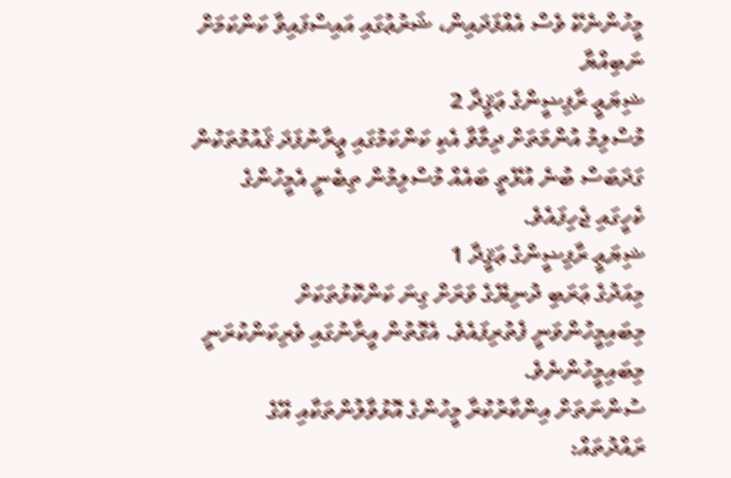މީހުންނެކޭ ވެސް އެއްފަދައިން، ޝަރުޢުގައި އައިސްފައިވާ ކަންކަމަށް ނަބިއްޔާ
ޝިޔަޢީ ރާފިޟީންގެ ޢަޤީދާ 2
މުސްލިމު އުންމަތަށް ދިމާވާ އެކި ކަންކަމުގައި ޢީރާނުފަދަ ޤައުމުތަކުން ގަދަބަސް ބުނެ އުޅޭތީ ބައެއް މުސްލިމުން ތިބެނީ އެމީހުންގެ ކެހީގައި ޖެހިފައެވެ.
ޝިޔަޢީ ރާފިޟީންގެ ޢަޤީދާ 1
މިއަދުގެ ޢަރަބި ދުނިޔޭގެ ވަރަށް ގިނަ ކަންކޮޅުތަކަށް މިބައިމީހުންވަނީ ފެތުރިފައެވެ. އެގޮތުން އީރާނުގައި ވެރިކަންކުރަނީ މިބައިމީހުންނެވެ.
ސުންނަތަށް އިންކާރުކުރާ މީހުންގެ އޮޅުވާލުންތަކާއި އޭގެ ރައްދުތައް: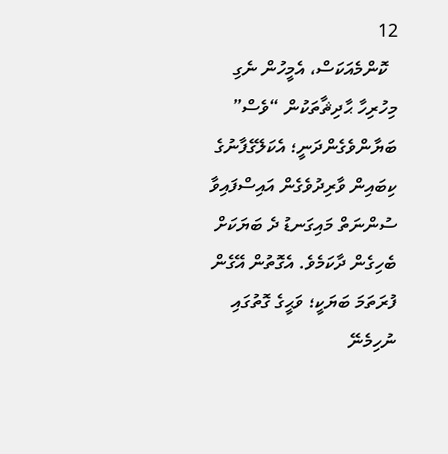12
  ކޮންމެއަކަސް، އެމީހުން ނެގި މިހުރިހާ ޙާދިޘާތަކުން “ވެސް” ބަޔާންވެގެންދަނީ؛ އެކަލޭގެފާނުގެ ކިބައިން ވާރިދުވެގެން އައިސްފައިވާ ސުންނަތް މައިގަނޑު ދެ ބަޔަކަށް ބެހިގެން ދާކަމެވެ. އެގޮތުން އޭގެން ފުރަތަމަ ބަޔަކީ؛ ވަޙީގެ ގޮތުގައި ނުހިމެނޭ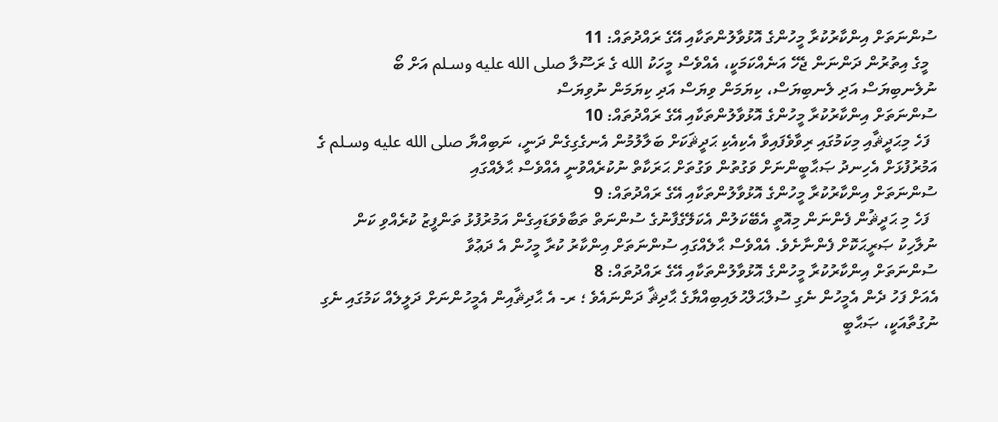ސުންނަތަށް އިންކާރުކުރާ މީހުންގެ އޮޅުވާލުންތަކާއި އޭގެ ރައްދުތައް: 11
  މީގެ އިތުރުން ދަންނަން ޖެހޭ އަނެއްކަމަކީ، އެއްވެސް މީހަކު الله ގެ ރަސޫލާ صلى الله عليه وسـلم އަށް ބޯ ނުލެނބިޔަސް އަދި ލެނބިޔަސް، ކިޔަމަން ވިޔަސް އަދި ކިޔަމަން ނުވިޔަސް
ސުންނަތަށް އިންކާރުކުރާ މީހުންގެ އޮޅުވާލުންތަކާއި އޭގެ ރައްދުތައް: 10
  ފަހެ މިޙަދީޘާއި މިކަމުގައި ރިވާވެފައިވާ އެކިއެކި ޙަދީޘަކަށް ބަލާލުމުން އެނގެގިގެން ދަނީ، ނަބިއްޔާ صلى الله عليه وسـلم ގެ އަމުރުފުޅަށް އެހިނދު ޞަޙާބީންނަށް ވަގުތުން ވަގުތަށް ޙަރަކާތް ނުކުރެއްވުނީ އެއްވެސް ޙާލެއްގައި
ސުންނަތަށް އިންކާރުކުރާ މީހުންގެ އޮޅުވާލުންތަކާއި އޭގެ ރައްދުތައް: 9
  ފަހެ މި ޙަދީޘުން ފެންނަން މިއޮތީ އެބޭކަލުން އެކަލޭގެފާނުގެ ސުންނަތް ތަބާވެވަޑައިގެން އަމުރުފުޅު ތަންފީޒު ކުރެއްވި ކަން ނުލާހިކު ޞަރީޙަކޮށް ފެންނާށެވެ. އެއްވެސް ޙާލެއްގައި ސުންނަތަށް އިންކާރު ކުރާ މީހުން އެ ދަޢުވާ
ސުންނަތަށް އިންކާރުކުރާ މީހުންގެ އޮޅުވާލުންތަކާއި އޭގެ ރައްދުތައް: 8
އެއަށް ފަހު ދެން އެމީހުން ނެގި ސުލްޙަލްޙުލައިބިއްޔާގެ ޙާދިޘާ ދަންނައެވެ ؛ ރ- އެ ޙާދިޘާއިން އެމީހުންނަށް ދަލީލެއް ކަމުގައި ނެގި ނުގުތާއަކީ، ޞަޙާބީ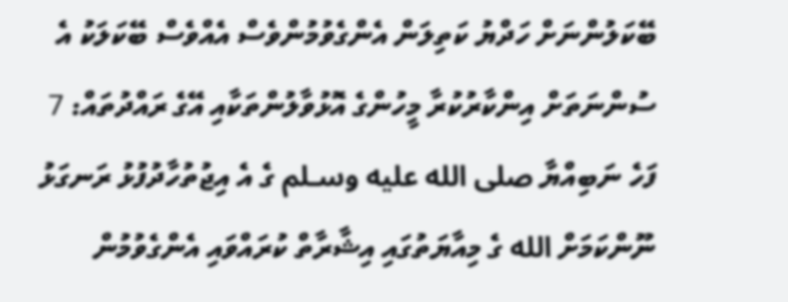ބޭކަލުންނަށް ހަދްޔު ކަތިލަން އެންގެވުމުންވެސް އެއްވެސް ބޭކަލަކު އެ
ސުންނަތަށް އިންކާރުކުރާ މީހުންގެ އޮޅުވާލުންތަކާއި އޭގެ ރައްދުތައް: 7
ފަހެ ނަބިއްޔާ صلى الله عليه وسـلم ގެ އެ އިޖުތުހާދުފުޅު ރަނގަޅު ނޫންކަމަށް الله ގެ މިއާޔަތުގައި އިޝާރާތް ކުރައްވައި އެންގެވުމުން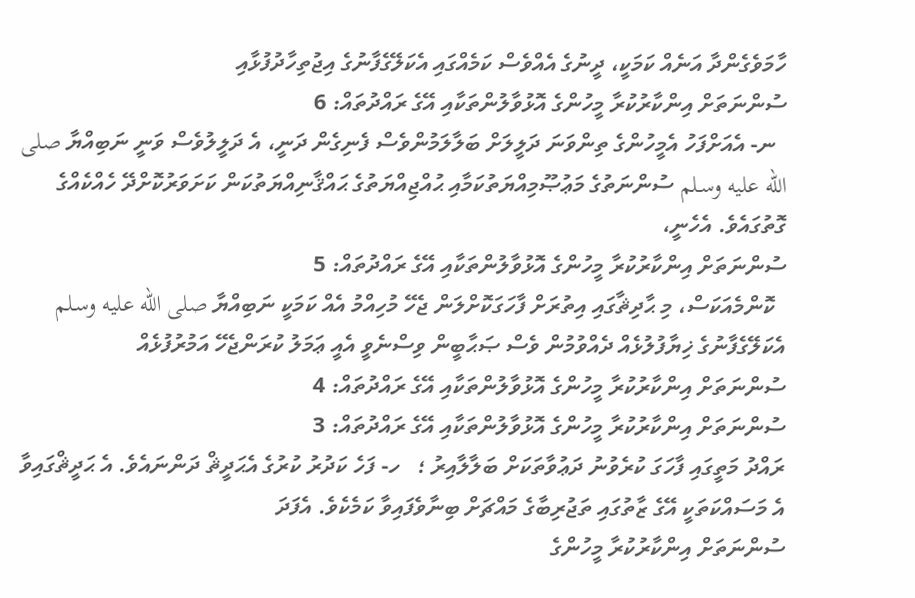ހާމަވެގެންދާ އަނެއް ކަމަކީ، ދީނުގެ އެއްވެސް ކަމެއްގައި އެކަލޭގެފާނުގެ އިޖުތިހާދުފުޅާއި
ސުންނަތަށް އިންކާރުކުރާ މީހުންގެ އޮޅުވާލުންތަކާއި އޭގެ ރައްދުތައް: 6
  ނ- އެއަށްފަހު އެމީހުންގެ ތިންވަނަ ދަލީލަށް ބަލާލަމުންވެސް ފެނިގެން ދަނީ، އެ ދަލީލުވެސް ވަނީ ނަބިއްޔާ صلى الله عليه وسـلم ސުންނަތުގެ މަޢުޞޫމިއްޔަތުކަމާއި ޙުއްޖިއްޔަތުގެ ޙައްޤާނިއްޔަތުކަން ކަށަވަރުކޮށްދޭ ހެއްކެއްގެ ގޮތުގައެވެ. އެހެނީ،
ސުންނަތަށް އިންކާރުކުރާ މީހުންގެ އޮޅުވާލުންތަކާއި އޭގެ ރައްދުތައް: 5
  ކޮންމެއަކަސް، މި ޙާދިޘާގައި އިތުރަށް ފާހަގަކޮށްލަން ޖެހޭ މުހިއްމު އެއް ކަމަކީ ނަބިއްޔާ صلى الله عليه وسـلم އެކަލޭގެފާނުގެ ޚިޔާފުލުޅެއް ދެއްވުމުން ވެސް ޞަޙާބީން ވިސްނެވީ އެއީ ޢަމަލު ކުރަންޖެހޭ އަމުރުފުޅެއް
ސުންނަތަށް އިންކާރުކުރާ މީހުންގެ އޮޅުވާލުންތަކާއި އޭގެ ރައްދުތައް: 4
ސުންނަތަށް އިންކާރުކުރާ މީހުންގެ އޮޅުވާލުންތަކާއި އޭގެ ރައްދުތައް: 3
ރައްދު މަތީގައި ފާހަގަ ކުރެވުނު ދަޢުވާތަކަށް ބަލާލާއިރު ؛   ހ- ފަހެ ކަދުރު ކުރުގެ އެޙަދީޘް ދަންނައެވެ. އެ ޙަދީޘްގައިވާ އެ މަސައްކަތަކީ އޭގެ ޒާތުގައި ތަޖުރިބާގެ މައްޗަށް ބިނާވެފައިވާ ކަމެކެވެ. އެފަދަ
ސުންނަތަށް އިންކާރުކުރާ މީހުންގެ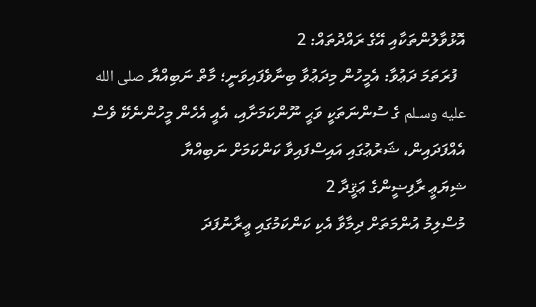އޮޅުވާލުންތަކާއި އޭގެ ރައްދުތައް: 2
  ފުރަތަމަ ދަޢުވާ: އެމީހުން މިދަޢުވާ ބިނާވެފައިވަނީ؛ މާތް ނަބިއްޔާ صلى الله عليه وسـلم ގެ ސުންނަތަކީ ވަޙީ ނޫންކަމަށާއި، އެއީ އެހެން މީހުންނެކޭ ވެސް އެއްފަދައިން، ޝަރުޢުގައި އައިސްފައިވާ ކަންކަމަށް ނަބިއްޔާ
ޝިޔަޢީ ރާފިޟީންގެ ޢަޤީދާ 2
މުސްލިމު އުންމަތަށް ދިމާވާ އެކި ކަންކަމުގައި ޢީރާނުފަދަ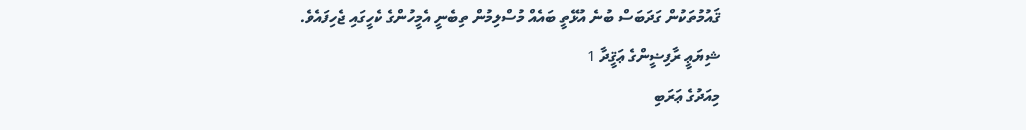ޤައުމުތަކުން ގަދަބަސް ބުނެ އުޅޭތީ ބައެއް މުސްލިމުން ތިބެނީ އެމީހުންގެ ކެހީގައި ޖެހިފައެވެ.
ޝިޔަޢީ ރާފިޟީންގެ ޢަޤީދާ 1
މިއަދުގެ ޢަރަބި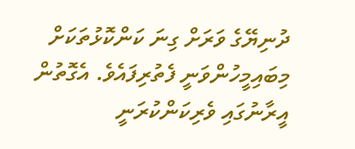ދުނިޔޭގެ ވަރަށް ގިނަ ކަންކޮޅުތަކަށް މިބައިމީހުންވަނީ ފެތުރިފައެވެ. އެގޮތުން އީރާނުގައި ވެރިކަންކުރަނީ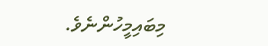މިބައިމީހުންނެވެ.